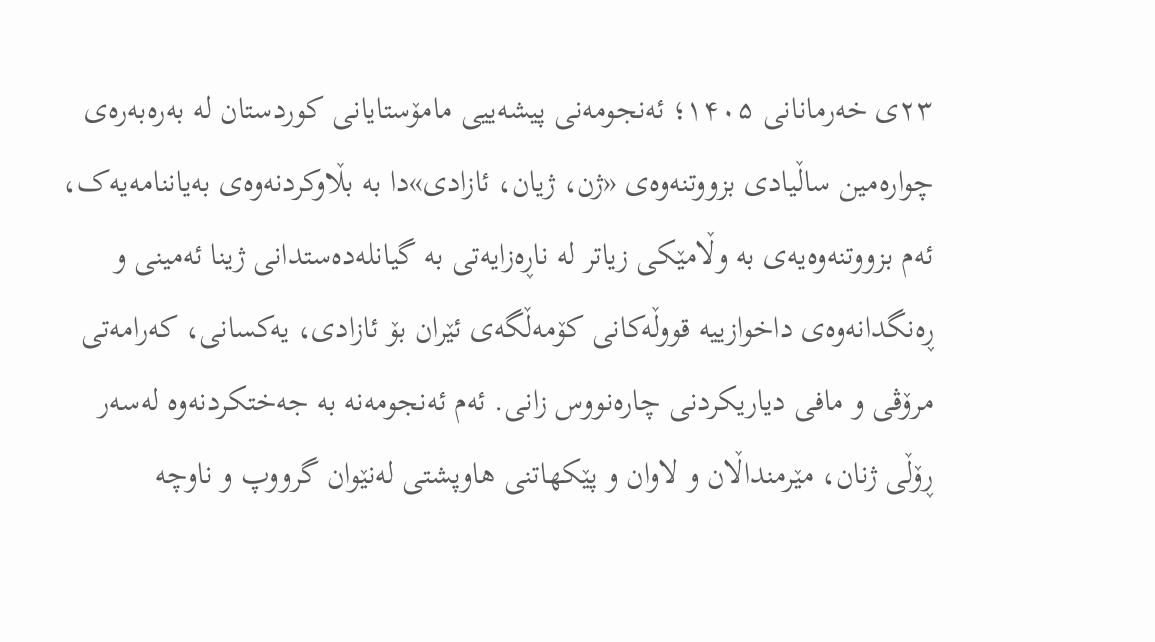۲۳ی خەرمانانی ۱۴۰۵؛ ئەنجومەنی پیشەییی مامۆستایانی کوردستان لە بەرەبەرەی چوارەمین ساڵیادی بزووتنەوەی «ژن، ژیان، ئازادی»دا بە بڵاوکردنەوەی بەیاننامەیەک، ئەم بزووتنەوەیەی بە وڵامێکی زیاتر لە ناڕەزایەتی بە گیانلەدەستدانی ژینا ئەمینی و ڕەنگدانەوەی داخوازییە قووڵەکانی کۆمەڵگەی ئێران بۆ ئازادی، یەکسانی، کەرامەتی مرۆڤی و مافی دیاریکردنی چارەنووس زانی. ئەم ئەنجومەنە بە جەختکردنەوە لەسەر ڕۆڵی ژنان، مێرمنداڵان و لاوان و پێکهاتنی هاوپشتی لەنێوان گرووپ و ناوچە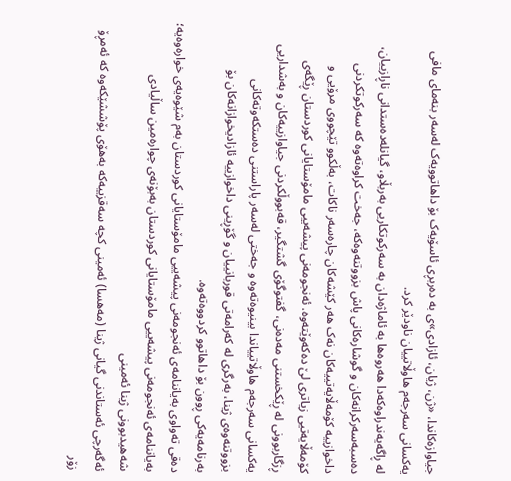جیاوازەکاندا، «ژن، ژیان، ئازادی»ی بە دەربڕی ئاسۆیەک بۆ داهاتوویەک لەسەر بنەمای مافی یەکسانی سەرجەم هاوڵاتییان ناودێر کرد.
لە ڕاگەیەندراوەکەدا هەروەها بە ئاماژەدان بە سەرکوتکاریی بەربڵاو، گیانلەدەستدانی ناڕازییان، دەسبەسەرکرانەکان و گوشارەکانی پاش بزووتنەوەکە، جەخت کراوەتەوە کە سەرکوتکردنی داخوازییە کۆمەڵایەتییەکان نەک هەر کێشەکان چارەسەر ناکات، بەڵکوو تێچووی مرۆیی و کۆمەڵایەتیی زیاتری لێ دەکەوێتەوە. ئەنجومەنی پیشەییی مامۆستایانی کوردستان ڕێگەی ڕزگاربوونی لە ڕێکخستنی مەدەنی، گفتوگۆی گشتگیر، قەبووڵکردنی جیاوازییەکان و بەشداریی یەکسانی سەرجەم هاوڵاتییاندا بینیوەتەوە و جەختی لەسەر پاراستنی دەستکەوتەکانی بزووتنەوەی ژینا، بەرگری لە کەرامەتی قوربانییان و گۆڕینی داخوازییە ئازادیخوازانەکان بۆ بەرنامەیەکی ڕوون بۆ داهاتوو کردووەتەوە.
دەقی تەواوی بەیاننامەی ئەنجومەنی پیشەییی مامۆستایانی کوردستان بەم شێوەیەی خوارەوەیە؛
بەیاننامەی ئەنجومەنی پیشەییی مامۆستایانی کوردستان بەبۆنەی چوارەمین ساڵیادی شەهیدبوونی ژینا ئەمینی
ئەگەرچی ئەستاندنی گیانی ژینا (مەهسا) ئەمینی کچە سەقزییەکە بەهۆی پۆششێکەوە کە ئەمڕۆ زۆر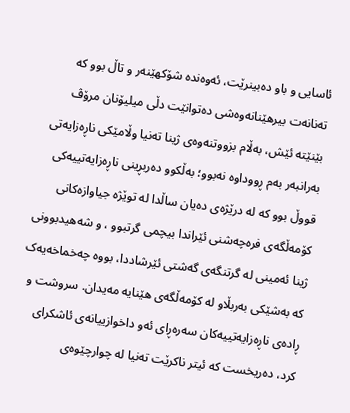ئاسایی و باو دەبینرێت، ئەوەندە شۆکهێنەر و تاڵ بوو کە تەنانەت بیرهێنانەوەشی دەتوانێت دڵی میلیۆنان مرۆڤ بێنێتە ئێش، بەڵام بزووتنەوەی ژینا تەنیا وڵامێکی ناڕەزایەتی بەرانبەر بەم ڕووداوە نەبوو؛ بەڵکوو دەربڕینی ناڕەزایەتییەکی قووڵ بوو کە لە درێژەی دەیان ساڵدا لە توێژە جیاوازەکانی کۆمەڵگەی فرەچەشنی ئێراندا بیچمی گرتبوو ، و شەهیدبوونی ژینا ئەمینی لە گرتنگەی گەشتی ئێرشاددا، بووە چەخماخەیەک کە بەشێکی بەربڵاو لە کۆمەڵگەی هێنایە مەیدان. سروشت و ڕادەی ناڕەزایەتییەکان سەرەڕای ئەو داخوازییانەی ئاشکرای کرد، دەریخست کە ئیتر ناکرێت تەنیا لە چوارچێوەی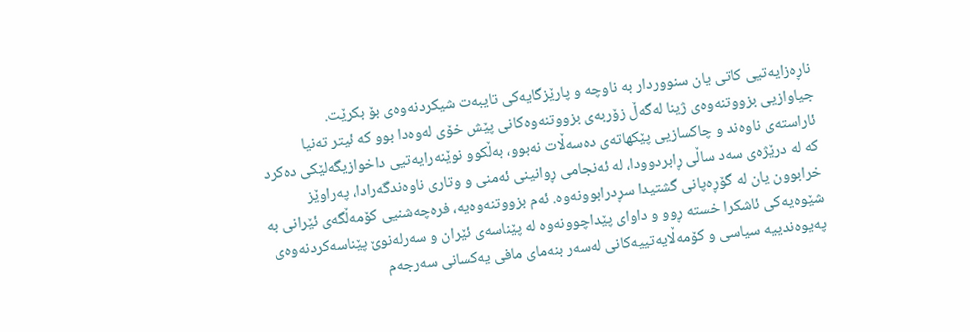ناڕەزایەتیی کاتی یان سنووردار بە ناوچە و پارێزگایەکی تایبەت شیکردنەوەی بۆ بکرێت.
جیاوازیی بزووتنەوەی ژینا لەگەڵ زۆربەی بزووتنەوەکانی پێش خۆی لەوەدا بوو کە ئیتر تەنیا ئاراستەی ناوەند و چاکسازیی پێکهاتەی دەسەڵات نەبوو، بەڵکوو نوێنەرایەتیی داخوازیگەلێکی دەکرد کە لە درێژەی سەد ساڵی ڕابردوودا، لە ئەنجامی ڕوانینی ئەمنی و وتاری ناوەندگەرادا، پەراوێز خرابوون یان لە گۆڕەپانی گشتیدا سڕدرابوونەوە. ئەم بزووتنەوەیە، فرەچەشنیی کۆمەڵگەی ئێرانی بە شێوەیەکی ئاشکرا خستە ڕوو و داوای پێداچوونەوە لە پێناسەی ئێران و سەرلەنوێ پێناسەکردنەوەی پەیوەندییە سیاسی و کۆمەڵایەتییەکانی لەسەر بنەمای مافی یەکسانی سەرجەم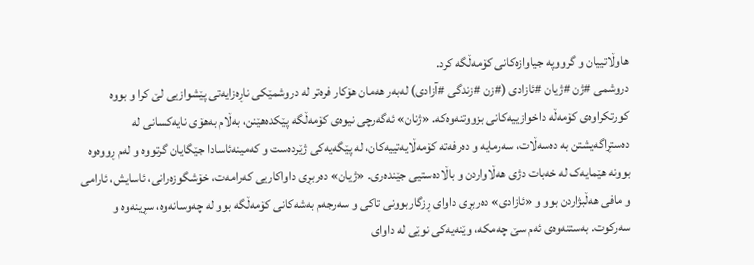هاوڵاتییان و گرووپە جیاوازەکانی کۆمەڵگە کرد.
دروشمی #ژن #ژیان #ئازادی (#زن #زندگی #آزادی) لەبەر هەمان هۆکار فرەتر لە دروشمێکی ناڕەزایەتی پێشوازیی لێ کرا و بووە کورتکراوەی کۆمەڵە داخوازییەکانی بزووتنەوەکە. «ژنان» ئەگەرچی نیوەی کۆمەڵگە پێکدەهێنن، بەڵام بەهۆی نایەکسانی لە دەستڕاگەیشتن بە دەسەڵات، سەرمایە و دەرفەتە کۆمەڵایەتییەکان، لە پێگەیەکی ژێردەست و کەمینەئاسادا جێگایان گرتووە و لەم ڕووەوە بوونە هێمایەک لە خەبات دژی هەڵاواردن و باڵادەستیی جێندەری. «ژیان» دەربڕی داواکاریی کەرامەت، خۆشگوزەرانی، ئاسایش، ئارامی و مافی هەڵبژاردن بوو و «ئازادی» دەربڕی داوای ڕزگاربوونی تاکی و سەرجەم بەشەکانی کۆمەڵگە بوو لە چەوسانەوە، سڕینەوە و سەرکوت. بەستنەوەی ئەم سێ چەمکە، وێنەیەکی نوێی لە داوای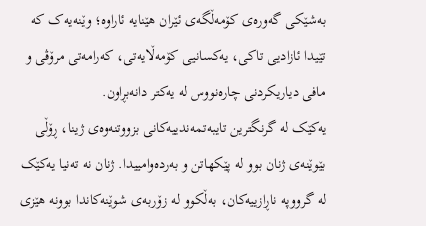بەشێکی گەورەی کۆمەڵگەی ئێران هێنایە ئاراوە؛ وێنەیەک کە تێیدا ئازادیی تاکی، یەکسانیی کۆمەڵایەتی، کەرامەتی مرۆڤی و مافی دیاریکردنی چارەنووس لە یەکتر دانەبڕاون.
یەکێک لە گرنگترین تایبەتمەندییەکانی بزووتنەوەی ژینا، ڕۆڵی بێوێنەی ژنان بوو لە پێکهاتن و بەردەوامییدا. ژنان نە تەنیا یەکێک لە گرووپە ناڕازییەکان، بەڵکوو لە زۆربەی شوێنەکاندا بوونە هێزی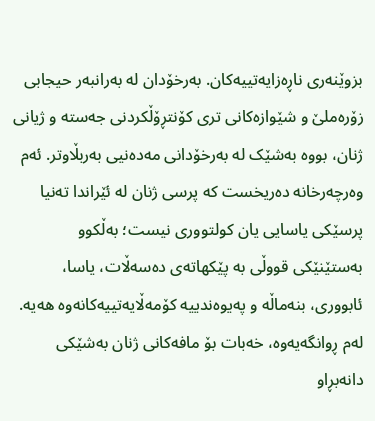بزوێنەری ناڕەزایەتییەکان. بەرخۆدان لە بەرانبەر حیجابی زۆرەملێ و شێوازەکانی تری کۆنتڕۆڵکردنی جەستە و ژیانی ژنان، بووە بەشێک لە بەرخۆدانی مەدەنیی بەربڵاوتر. ئەم وەرچەرخانە دەریخست کە پرسی ژنان لە ئێراندا تەنیا پرسێکی یاسایی یان کولتووری نیست؛ بەڵکوو بەستێنێکی قووڵی بە پێکهاتەی دەسەڵات، یاسا، ئابووری، بنەماڵە و پەیوەندییە کۆمەڵایەتییەکانەوە هەیە. لەم ڕوانگەیەوە، خەبات بۆ مافەکانی ژنان بەشێکی دانەبڕاو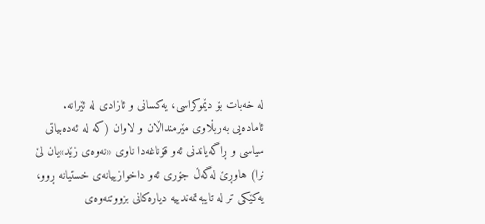لە خەبات بۆ دێموکراسی، یەکسانی و ئازادی لە ئێرانە.
ئامادەیی بەربڵاوی مێرمنداڵان و لاوان (کە لە ئەدەبیاتی سیاسی و ڕاگەیاندنی ئەو قۆناغەدا ناوی «نەوەی زێد»یان لێ نرا) هاوڕێ لەگەڵ جۆری ئەو داخوازییانەی خستیانە ڕوو، یەکێکی تر لە تایبەتمەندییە دیارەکانی بزووتنەوەی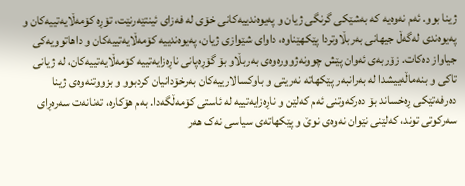ژینا بوو. ئەم نەوەیە کە بەشێکی گرنگی ژیان و پەیوەندییەکانی خۆی لە فەزای ئینتێەرنێت، تۆڕە کۆمەڵایەتییەکان و پەیوەندی لەگەڵ جیهانی بەربڵاوتردا پێکهێناوە، داوای شێوازی ژیان، پەیوەندییە کۆمەڵایەتییەکان و داهاتوویەکی جیاواز دەکات. زۆربەی ئەوان پێش چوونەژوورەوەی بەربڵاو بۆ گۆڕەپانی ناڕەزایەتییە کۆمەڵایەتییەکان، لە ژیانی تاکی و بنەماڵەییشدا لە بەرانبەر پێکهاتە نەریتی و باوکسالارییەکان بەرخۆدانیان کردبوو و بزووتنەوەی ژینا دەرفەتێکی ڕەخساند بۆ دەرکەوتنی ئەم کەلێن و ناڕەزایەتییە لە ئاستی کۆمەڵگەدا. بەم هۆکارە، تەنانەت سەرەڕای سەرکوتی توند، کەلێنی نێوان نەوەی نوێ و پێکهاتەی سیاسی نەک هەر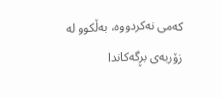کەمی نەکردووە، بەڵکوو لە زۆربەی بڕگەکاندا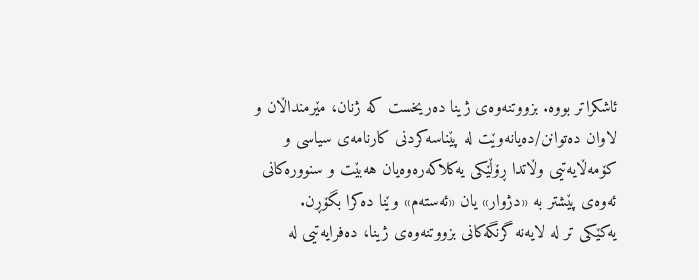ئاشکراتر بووە. بزووتنەوەی ژینا دەریخست کە ژنان، مێرمنداڵان و لاوان دەتوانن/دەیانەوێت لە پێناسەکردنی کارنامەی سیاسی و کۆمەڵایەتیی وڵاتدا ڕۆڵێکی یەکلاکەرەوەیان هەبێت و سنوورەکانی ئەوەی پێشتر بە «دژوار» یان «ئەستەم» وێنا دەکرا بگۆڕن.
یەکێکی تر لە لایەنە گرنگەکانی بزووتنەوەی ژینا، دەفرایەتیی لە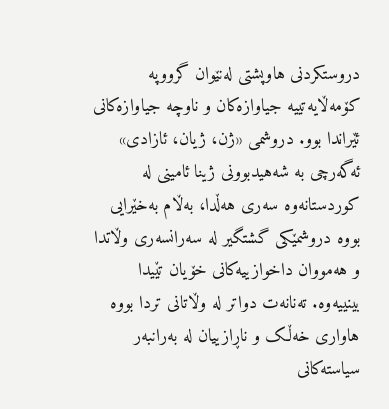دروستکردنی هاوپشتی لەنێوان گرووپە کۆمەڵایەتییە جیاوازەکان و ناوچە جیاوازەکانی ئێراندا بوو. دروشمی «ژن، ژیان، ئازادی» ئەگەرچی بە شەهیدبوونی ژینا ئامینی لە کوردستانەوە سەری هەڵدا، بەڵام بەخێرایی بووە دروشمێکی گشتگیر لە سەرانسەری وڵاتدا و هەمووان داخوازییەکانی خۆیان تێیدا بینییەوە. تەنانەت دواتر لە وڵاتانی تردا بووە هاواری خەڵک و ناڕازییان لە بەرانبەر سیاستەکانی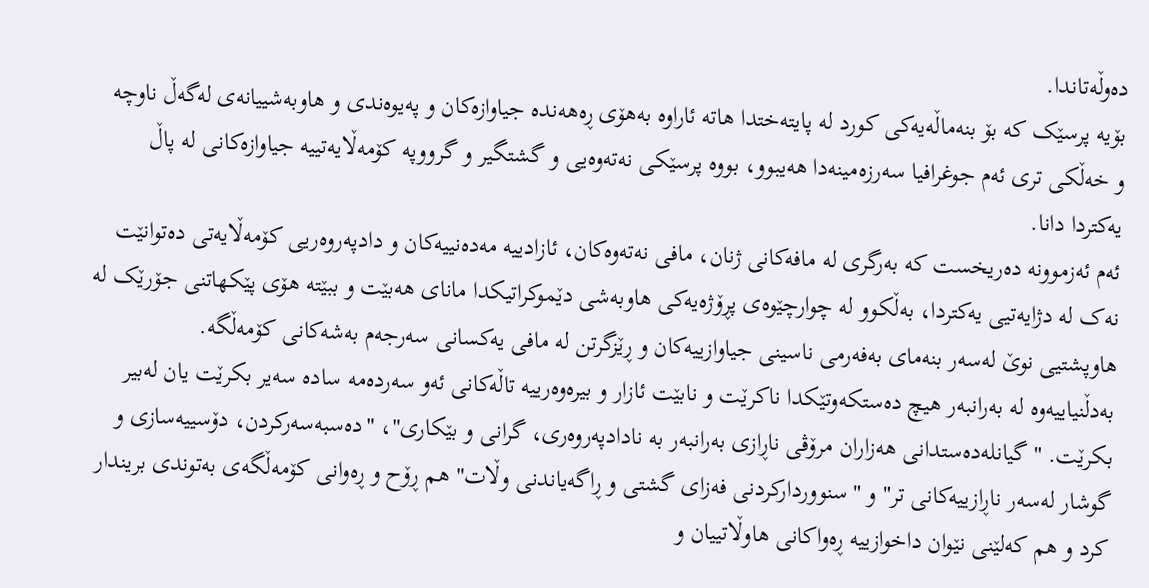دەوڵەتاندا.
بۆیە پرسێک کە بۆ بنەماڵەیەکی کورد لە پایتەختدا هاتە ئاراوە بەهۆی ڕەهەندە جیاوازەکان و پەیوەندی و هاوبەشییانەی لەگەڵ ناوچە و خەڵکی تری ئەم جوغرافیا سەرزەمینەدا هەیبوو، بووە پرسێکی نەتەوەیی و گشتگیر و گرووپە کۆمەڵایەتییە جیاوازەکانی لە پاڵ یەکتردا دانا.
ئەم ئەزموونە دەریخست کە بەرگری لە مافەکانی ژنان، مافی نەتەوەکان، ئازادییە مەدەنییەکان و دادپەروەریی کۆمەڵایەتی دەتوانێت نەک لە دژایەتیی یەکتردا، بەڵکوو لە چوارچێوەی پڕۆژەیەکی هاوبەشی دێموکراتیکدا مانای هەبێت و ببێتە هۆی پێکهاتنی جۆرێک لە هاوپشتیی نوێ لەسەر بنەمای بەفەرمی ناسینی جیاوازییەکان و ڕێزگرتن لە مافی یەکسانی سەرجەم بەشەکانی کۆمەڵگە.
بەدڵنیاییەوە لە بەرانبەر هیچ دەستکەوتێکدا ناکرێت و نابێت ئازار و بیرەوەرییە تاڵەکانی ئەو سەردەمە سادە سەیر بکرێت یان لەبیر بکرێت. "گیانلەدەستدانی هەزاران مرۆڤی ناڕازی بەرانبەر بە نادادپەروەری، گرانی و بێکاری"، "دەسبەسەرکردن، دۆسییەسازی و گوشار لەسەر ناڕازییەکانی تر" و "سنووردارکردنی فەزای گشتی و ڕاگەیاندنی وڵات" هم ڕۆح و ڕەوانی کۆمەڵگەی بەتوندی بریندار کرد و هم کەلێنی نێوان داخوازییە ڕەواکانی هاوڵاتییان و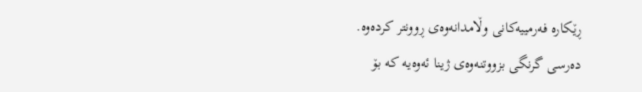ڕێکارە فەرمییەکانی وڵامدانەوەی ڕوونتر کردەوە.
دەرسی گرنگی بزووتنەوەی ژینا ئەوەیە کە بۆ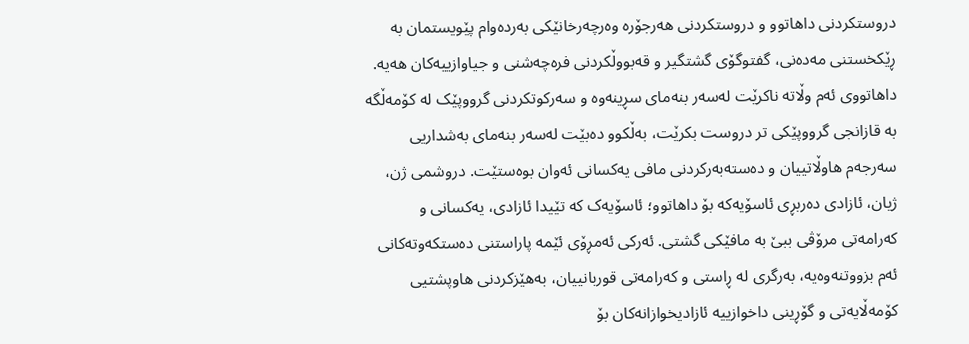دروستکردنی داهاتوو و دروستکردنی هەرجۆرە وەرچەرخانێکی بەردەوام پێویستمان بە ڕێکخستنی مەدەنی، گفتوگۆی گشتگیر و قەبووڵکردنی فرەچەشنی و جیاوازییەکان هەیە. داهاتووی ئەم وڵاتە ناکرێت لەسەر بنەمای سڕینەوە و سەرکوتکردنی گرووپێک لە کۆمەڵگە بە قازانجی گرووپێکی تر دروست بکرێت، بەڵکوو دەبێت لەسەر بنەمای بەشداریی سەرجەم هاوڵاتییان و دەستەبەرکردنی مافی یەکسانی ئەوان بوەستێت. دروشمی ژن، ژیان، ئازادی دەربڕی ئاسۆیەکە بۆ داهاتوو؛ ئاسۆیەک کە تێیدا ئازادی، یەکسانی و کەرامەتی مرۆڤی ببێ بە مافێکی گشتی. ئەرکی ئەمڕۆی ئێمە پاراستنی دەستکەوتەکانی ئەم بزووتنەوەیە، بەرگری لە ڕاستی و کەرامەتی قوربانییان، بەهێزکردنی هاوپشتیی کۆمەڵایەتی و گۆڕینی داخوازییە ئازادیخوازانەکان بۆ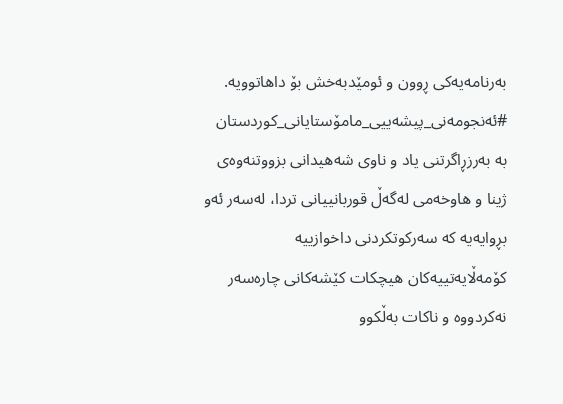بەرنامەیەکی ڕوون و ئومێدبەخش بۆ داهاتوویە.
#ئەنجومەنی_پیشەییی_مامۆستایانی_کوردستان بە بەرزڕاگرتنی یاد و ناوی شەهیدانی بزووتنەوەی ژینا و هاوخەمی لەگەڵ قوربانییانی تردا، لەسەر ئەو بڕوایەیە کە سەرکوتکردنی داخوازییە کۆمەڵایەتییەکان هیچکات کێشەکانی چارەسەر نەکردووە و ناکات بەڵکوو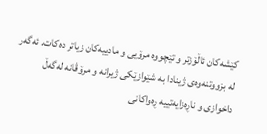کێشەکان ئاڵۆزتر و تێچووە مرۆیی و مادییەکان زیاتر دەکات. ئەگەر لە بزووتنەوەی ژینادا بە شێوازێکی ژیرانە و مرۆڤانە لەگەڵ داخوازی و ناڕەزایەتییە ڕەواکانی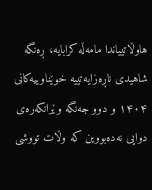هاوڵاتییاندا مامەڵە کرابایە، ڕەنگە شاهیدی ناڕەزایەتییە خوێناوییەکانی ۱۴۰۴ و دوو جەنگە وێرانکەرەی دوایی نەدەبووین کە وڵات تووشی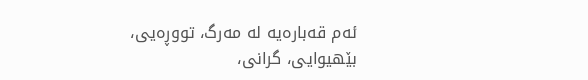ئەم قەبارەیە لە مەرگ، تووڕەیی، بێهیوایی، گرانی،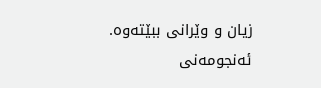زیان و وێرانی ببێتەوە.
ئەنجومەنی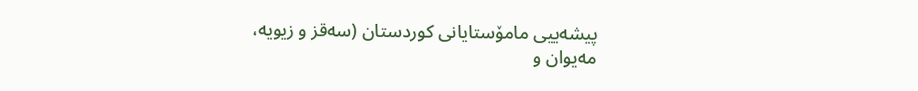پیشەییی مامۆستایانی کوردستان (سەقز و زیویە، مەیوان و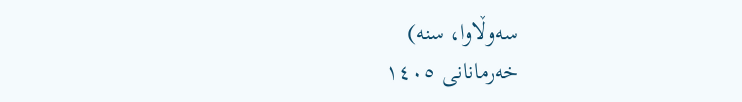سەوڵاوا، سنە)
خەرمانانی ١٤٠٥